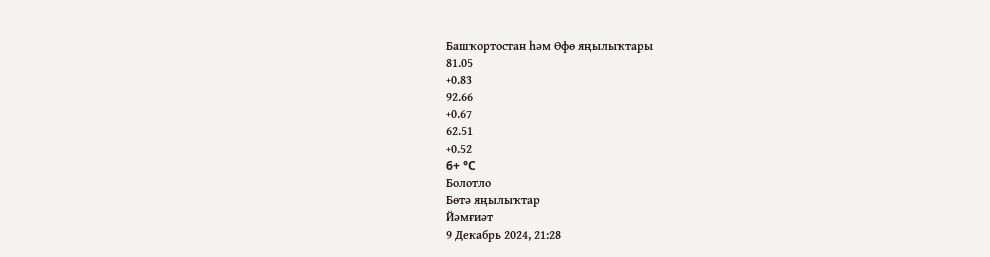Башҡортостан һәм Өфө яңылыҡтары
81.05
+0.83
92.66
+0.67
62.51
+0.52
6+ °C
Болотло
Бөтә яңылыҡтар
Йәмғиәт
9 Декабрь 2024, 21:28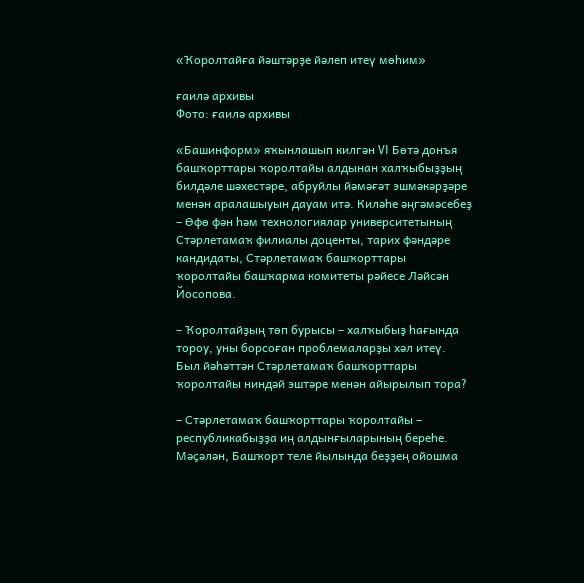«Ҡоролтайға йәштәрҙе йәлеп итеү мөһим»

ғаилә архивы
Фото: ғаилә архивы

«Башинформ» яҡынлашып килгән VI Бөтә донъя башҡорттары ҡоролтайы алдынан халҡыбыҙҙың билдәле шәхестәре, абруйлы йәмәғәт эшмәкәрҙәре менән аралашыуын дауам итә. Киләһе әңгәмәсебеҙ – Өфө фән һәм технологиялар университетының Стәрлетамаҡ филиалы доценты, тарих фәндәре кандидаты, Стәрлетамаҡ башҡорттары ҡоролтайы башҡарма комитеты рәйесе Ләйсән Йосопова.

– Ҡоролтайҙың төп бурысы – халҡыбыҙ һағында тороу, уны борсоған проблемаларҙы хәл итеү. Был йәһәттән Стәрлетамаҡ башҡорттары ҡоролтайы ниндәй эштәре менән айырылып тора?

– Стәрлетамаҡ башҡорттары ҡоролтайы – республикабыҙҙа иң алдынғыларының береһе. Мәҫәлән, Башҡорт теле йылында беҙҙең ойошма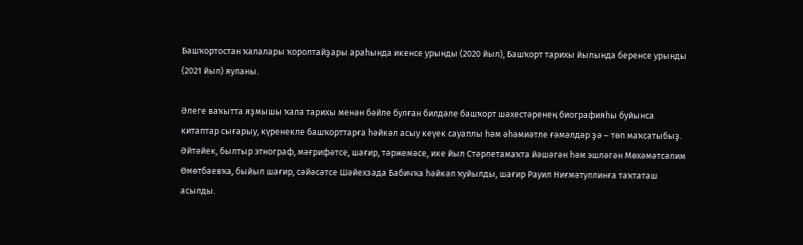Башҡортостан ҡалалары ҡоролтайҙары араһында икенсе урынды (2020 йыл), Башҡорт тарихы йылында беренсе урынды (2021 йыл) яуланы.

Әлеге ваҡытта яҙмышы ҡала тарихы менән бәйле булған билдәле башҡорт шәхестәренең биографияһы буйынса китаптар сығарыу, күренекле башҡорттарға һәйкәл асыу кеүек сауаплы һәм әһәмиәтле ғәмәлдәр ҙә – төп маҡсатыбыҙ. Әйтәйек, былтыр этнограф, мәғрифәтсе, шағир, тәржемәсе, ике йыл Стәрлетамаҡта йәшәгән һәм эшләгән Мөхәмәтсәлим Өмөтбаевҡа, быйыл шағир, сәйәсәтсе Шәйехзада Бабичҡа һәйкәл ҡуйылды, шағир Рауил Ниғмәтуллинға таҡтаташ асылды.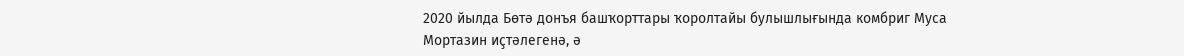2020 йылда Бөтә донъя башҡорттары ҡоролтайы булышлығында комбриг Муса Мортазин иҫтәлегенә, ә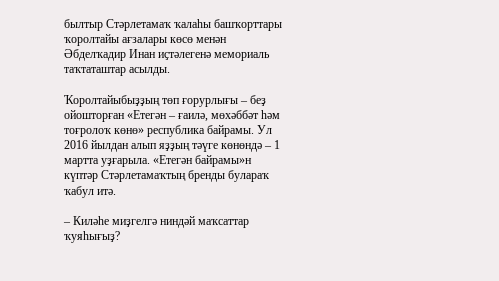былтыр Стәрлетамаҡ ҡалаһы башҡорттары ҡоролтайы ағзалары көсө менән Әбделҡадир Инан иҫтәлегенә мемориаль таҡтаташтар асылды.

Ҡоролтайыбыҙҙың төп ғорурлығы – беҙ ойошторған «Етегән – ғаилә, мөхәббәт һәм тоғролоҡ көнө» республика байрамы. Ул 2016 йылдан алып яҙҙың тәүге көнөндә – 1 мартта уҙғарыла. «Етегән байрамы»н күптәр Стәрлетамаҡтың бренды булараҡ ҡабул итә.

– Киләһе миҙгелгә ниндәй маҡсаттар ҡуяһығыҙ?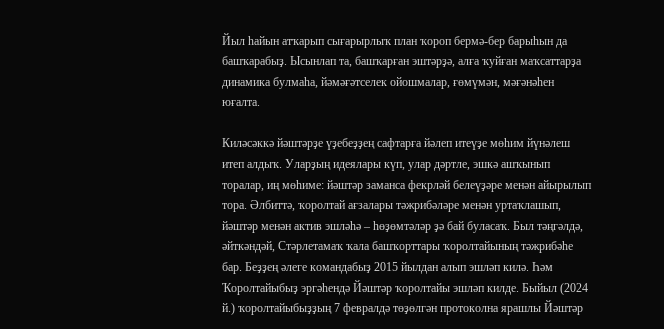Йыл һайын атҡарып сығарырлыҡ план ҡороп бермә-бер барыһын да башҡарабыҙ. Ысынлап та, башҡарған эштәрҙә, алға ҡуйған маҡсаттарҙа динамика булмаһа, йәмәғәтселек ойошмалар, ғөмүмән, мәғәнәһен юғалта.

Киләсәккә йәштәрҙе үҙебеҙҙең сафтарға йәлеп итеүҙе мөһим йүнәлеш итеп алдыҡ. Уларҙың идеялары күп, улар дәртле, эшкә ашҡынып торалар, иң мөһиме: йәштәр заманса фекрләй белеүҙәре менән айырылып тора. Әлбиттә, ҡоролтай ағзалары тәжрибәләре менән уртаҡлашып, йәштәр менән актив эшләһә – һөҙөмтәләр ҙә бай буласаҡ. Был тәңгәлдә, әйткәндәй, Стәрлетамаҡ ҡала башҡорттары ҡоролтайының тәжрибәһе бар. Беҙҙең әлеге командабыҙ 2015 йылдан алып эшләп килә. Һәм Ҡоролтайыбыҙ эргәһендә Йәштәр ҡоролтайы эшләп килде. Быйыл (2024 й.) ҡоролтайыбыҙҙың 7 февралдә төҙөлгән протоколна ярашлы Йәштәр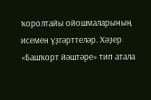ҡоролтайы ойошмаларының исемен үҙгәрттеләр. Хәҙер «Башҡорт йәштәре» тип атала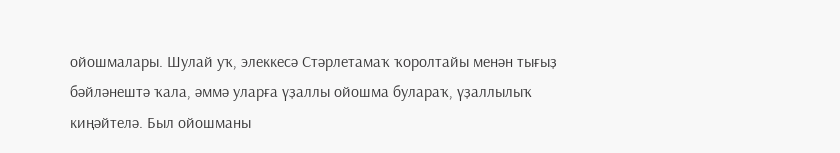ойошмалары. Шулай уҡ, элеккесә Стәрлетамаҡ ҡоролтайы менән тығыҙ бәйләнештә ҡала, әммә уларға үҙаллы ойошма булараҡ, үҙаллылыҡ киңәйтелә. Был ойошманы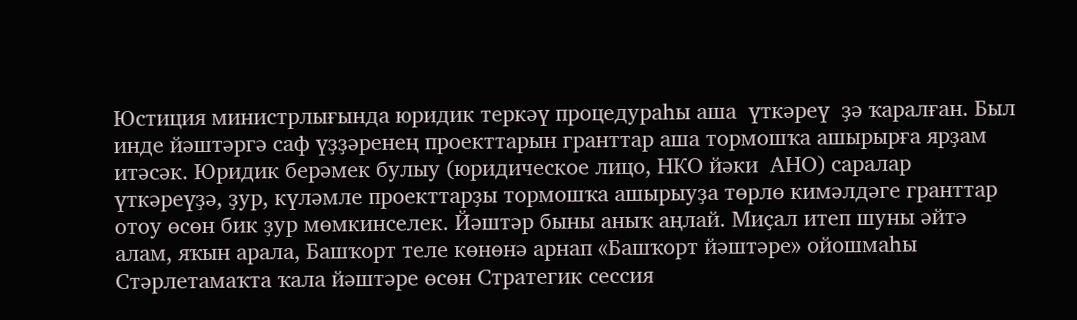Юстиция министрлығында юридик теркәү процедураһы аша  үткәреү  ҙә ҡаралған. Был инде йәштәргә саф үҙҙәренең проекттарын гранттар аша тормошҡа ашырырға ярҙам итәсәк. Юридик берәмек булыу (юридическое лицо, НКО йәки  АНО) саралар үткәреүҙә, ҙур, күләмле проекттарҙы тормошҡа ашырыуҙа төрлө кимәлдәге гранттар отоу өсөн бик ҙур мөмкинселек. Йәштәр быны аныҡ аңлай. Миҫал итеп шуны әйтә алам, яҡын арала, Башҡорт теле көнөнә арнап «Башҡорт йәштәре» ойошмаһы Стәрлетамаҡта ҡала йәштәре өсөн Стратегик сессия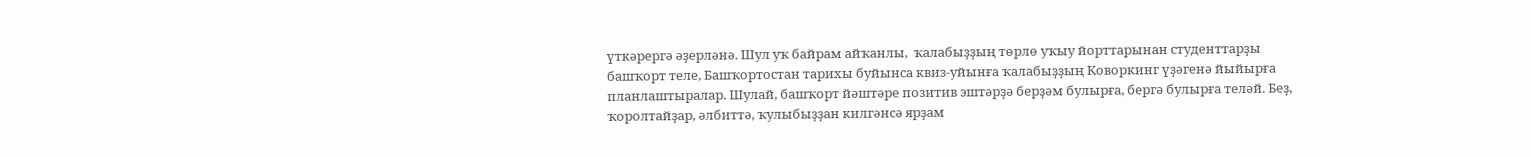үткәрергә әҙерләнә. Шул уҡ байрам айҡанлы,  ҡалабыҙҙың төрлө уҡыу йорттарынан студенттарҙы башҡорт теле, Башҡортостан тарихы буйынса квиз-уйынға ҡалабыҙҙың Коворкинг үҙәгенә йыйырға планлаштыралар. Шулай, башҡорт йәштәре позитив эштәрҙә берҙәм булырға, бергә булырға теләй. Беҙ, ҡоролтайҙар, әлбиттә, ҡулыбыҙҙан килгәнсә ярҙам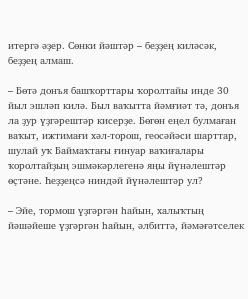итергә әҙер. Сөнки йәштәр – беҙҙең киләсәк, беҙҙең алмаш.

– Бөтә донъя башҡорттары ҡоролтайы инде 30 йыл эшләп килә. Был ваҡытта йәмғиәт тә, донъя ла ҙур үҙгәрештәр кисерҙе. Бөгөн еңел булмаған ваҡыт, ижтимағи хәл-торош, геосәйәси шарттар, шулай уҡ Баймаҡтағы ғинуар ваҡиғалары ҡоролтайҙың эшмәкәрлегенә яңы йүнәлештәр өҫтәне. Һеҙҙеңсә ниндәй йүнәлештәр ул?

– Эйе, тормош үҙгәргән һайын, халыҡтың йәшәйеше үҙгәргән һайын, әлбиттә, йәмәғәтселек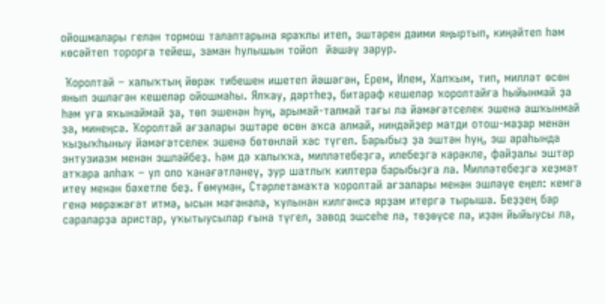ойошмалары гелән тормош талаптарына яраҡлы итеп, эштәрен даими яңыртып, киңәйтеп һәм көсәйтеп торорға тейеш, заман һулышын тойоп  йәшәү зарур.

 Ҡоролтай – халыҡтың йөрәк тибешен ишетеп йәшәгән, Ерем, Илем, Халҡым, тип, милләт өсөн янып эшләгән кешеләр ойошмаһы. Ялҡау, дәртһеҙ, битараф кешеләр ҡоролтайға һыйынмай ҙа һәм уға яҡынаймай ҙа, төп эшенән һуң, арымай-талмай тағы ла йәмәғәтселек эшенә ашҡынмай ҙа, минеңсә. Ҡоролтай ағзалары эштәре өсөн аҡса алмай, ниндәйҙер матди отош-маҙар менән ҡыҙыҡһыныу йәмәғәтселек эшенә бөтөнләй хас түгел. Барыбыҙ ҙа эштән һуң, эш араһында энтузиазм менән эшләйбеҙ. Һәм дә халыҡҡа, милләтебеҙгә, илебеҙгә кәрәкле, файҙалы эштәр атҡара алһаҡ – ул оло ҡәнәғәтләнеү, ҙур шатлыҡ килтерә барыбыҙға ла. Милләтебеҙгә хеҙмәт итеү менән бәхетле беҙ. Ғөмүмән, Стәрлетамаҡта ҡоролтай ағзалары менән эшләүе еңел: кемгә генә мөрәжәғәт итмә, ысын мәғәнәлә, ҡулынан килгәнсә ярҙам итергә тырыша. Беҙҙең бар сараларҙа аристар, уҡытыусылар ғына түгел, завод эшсеһе лә, төҙөүсе лә, иҙән йыйыусы ла,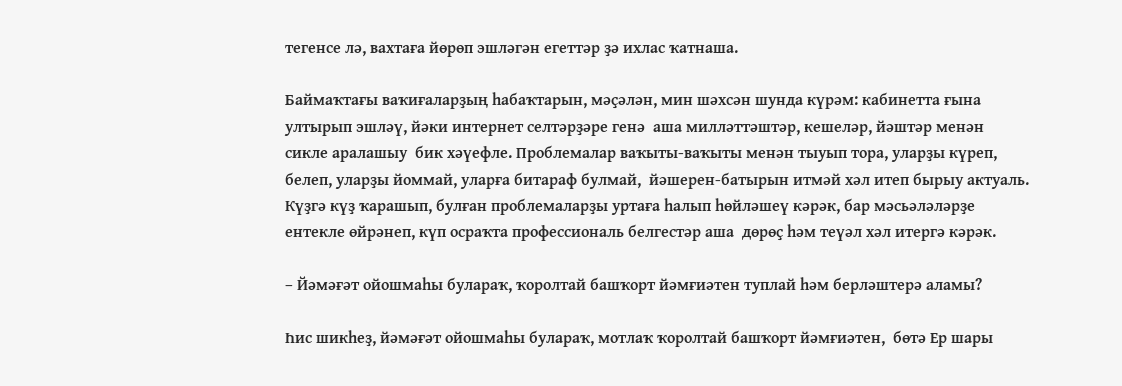тегенсе лә, вахтаға йөрөп эшләгән егеттәр ҙә ихлас ҡатнаша.

Баймаҡтағы ваҡиғаларҙың һабаҡтарын, мәҫәлән, мин шәхсән шунда күрәм: кабинетта ғына ултырып эшләү, йәки интернет селтәрҙәре генә  аша милләттәштәр, кешеләр, йәштәр менән сикле аралашыу  бик хәүефле. Проблемалар ваҡыты-ваҡыты менән тыуып тора, уларҙы күреп, белеп, уларҙы йоммай, уларға битараф булмай,  йәшерен-батырын итмәй хәл итеп бырыу актуаль. Күҙгә күҙ ҡарашып, булған проблемаларҙы уртаға һалып һөйләшеү кәрәк, бар мәсьәләләрҙе ентекле өйрәнеп, күп осраҡта профессиональ белгестәр аша  дөрөҫ һәм теүәл хәл итергә кәрәк.

– Йәмәғәт ойошмаһы булараҡ, ҡоролтай башҡорт йәмғиәтен туплай һәм берләштерә аламы?

Һис шикһеҙ, йәмәғәт ойошмаһы булараҡ, мотлаҡ ҡоролтай башҡорт йәмғиәтен,  бөтә Ер шары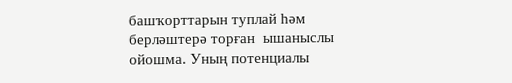башҡорттарын туплай һәм берләштерә торған  ышаныслы ойошма. Уның потенциалы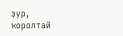ҙур, ҡоролтай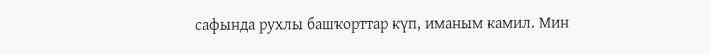сафында рухлы башҡорттар күп, иманым камил. Мин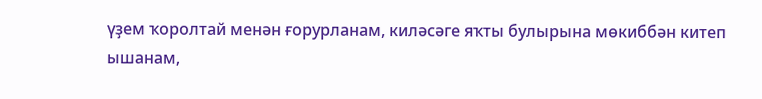үҙем ҡоролтай менән ғорурланам, киләсәге яҡты булырына мөкиббән китеп ышанам,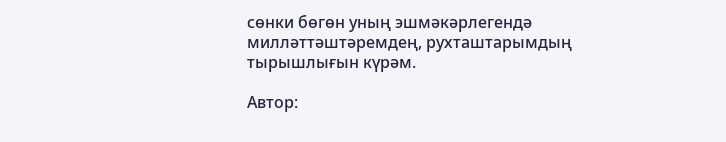сөнки бөгөн уның эшмәкәрлегендә милләттәштәремдең, рухташтарымдың тырышлығын күрәм.

Автор: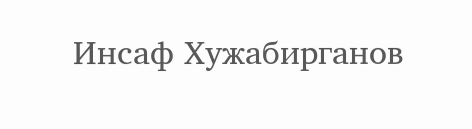Инсаф Хужабирганов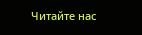Читайте нас